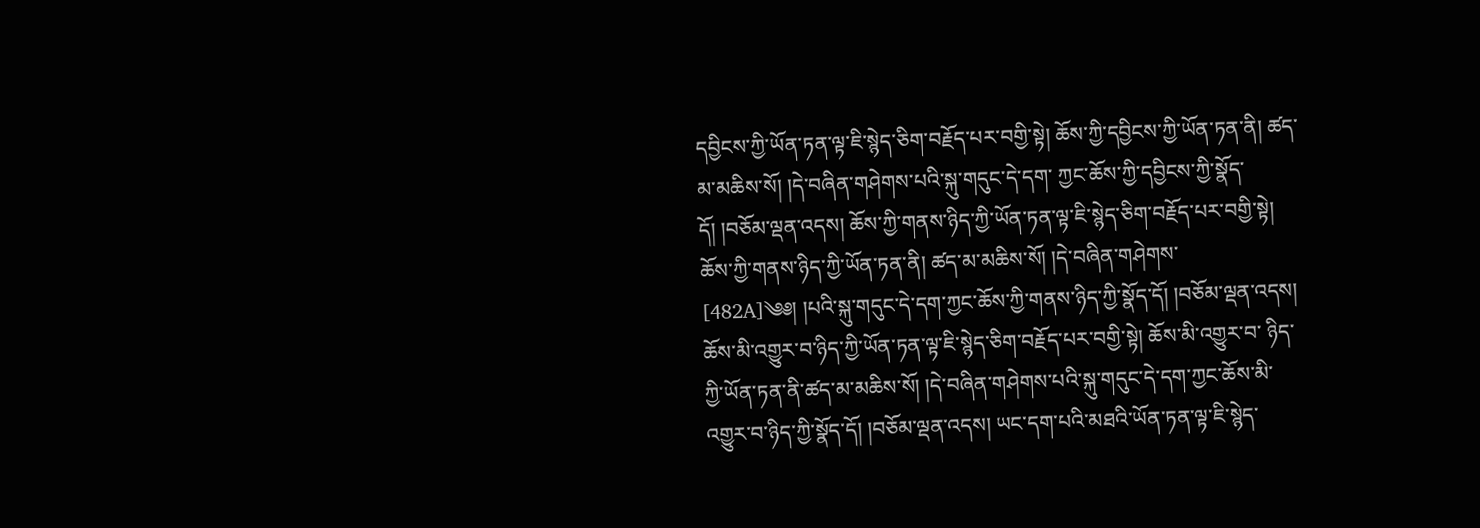དབྱིངས་ཀྱི་ཡོན་ཏན་ལྟ་ཇི་སྙེད་ཅིག་བརྗོད་པར་བགྱི་སྟེ། ཆོས་ཀྱི་དབྱིངས་ཀྱི་ཡོན་ཏན་ནི། ཚད་མ་མཆིས་སོ། །དེ་བཞིན་གཤེགས་པའི་སྐུ་གདུང་དེ་དག་ ཀྱང་ཆོས་ཀྱི་དབྱིངས་ཀྱི་སྣོད་དོ། །བཅོམ་ལྡན་འདས། ཆོས་ཀྱི་གནས་ཉིད་ཀྱི་ཡོན་ཏན་ལྟ་ཇི་སྙེད་ཅིག་བརྗོད་པར་བགྱི་སྟེ། ཆོས་ཀྱི་གནས་ཉིད་ཀྱི་ཡོན་ཏན་ནི། ཚད་མ་མཆིས་སོ། །དེ་བཞིན་གཤེགས་ [482A]༄༅། །པའི་སྐུ་གདུང་དེ་དག་ཀྱང་ཆོས་ཀྱི་གནས་ཉིད་ཀྱི་སྣོད་དོ། །བཅོམ་ལྡན་འདས། ཆོས་མི་འགྱུར་བ་ཉིད་ཀྱི་ཡོན་ཏན་ལྟ་ཇི་སྙེད་ཅིག་བརྗོད་པར་བགྱི་སྟེ། ཆོས་མི་འགྱུར་བ་ ཉིད་ཀྱི་ཡོན་ཏན་ནི་ཚད་མ་མཆིས་སོ། །དེ་བཞིན་གཤེགས་པའི་སྐུ་གདུང་དེ་དག་ཀྱང་ཆོས་མི་འགྱུར་བ་ཉིད་ཀྱི་སྣོད་དོ། །བཅོམ་ལྡན་འདས། ཡང་དག་པའི་མཐའི་ཡོན་ཏན་ལྟ་ཇི་སྙེད་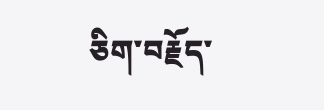ཅིག་བརྗོད་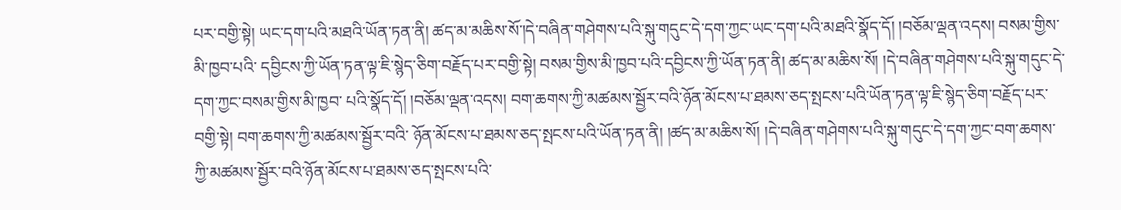པར་བགྱི་སྟེ། ཡང་དག་པའི་མཐའི་ཡོན་ཏན་ནི། ཚད་མ་མཆིས་སོ་།དེ་བཞིན་གཤེགས་པའི་སྐུ་གདུང་དེ་དག་ཀྱང་ཡང་དག་པའི་མཐའི་སྣོད་དོ། །བཅོམ་ལྡན་འདས། བསམ་གྱིས་མི་ཁྱབ་པའི་ དབྱིངས་ཀྱི་ཡོན་ཏན་ལྟ་ཇི་སྙེད་ཅིག་བརྗོད་པར་བགྱི་སྟེ། བསམ་གྱིས་མི་ཁྱབ་པའི་དབྱིངས་ཀྱི་ཡོན་ཏན་ནི། ཚད་མ་མཆིས་སོ། །དེ་བཞིན་གཤེགས་པའི་སྐུ་གདུང་དེ་དག་ཀྱང་བསམ་གྱིས་མི་ཁྱབ་ པའི་སྣོད་དོ། །བཅོམ་ལྡན་འདས། བག་ཆགས་ཀྱི་མཚམས་སྦྱོར་བའི་ཉོན་མོངས་པ་ཐམས་ཅད་སྤངས་པའི་ཡོན་ཏན་ལྟ་ཇི་སྙེད་ཅིག་བརྗོད་པར་བགྱི་སྟེ། བག་ཆགས་ཀྱི་མཚམས་སྦྱོར་བའི་ ཉོན་མོངས་པ་ཐམས་ཅད་སྤངས་པའི་ཡོན་ཏན་ནི། །ཚད་མ་མཆིས་སོ། །དེ་བཞིན་གཤེགས་པའི་སྐུ་གདུང་དེ་དག་ཀྱང་བག་ཆགས་ཀྱི་མཚམས་སྦྱོར་བའི་ཉོན་མོངས་པ་ཐམས་ཅད་སྤངས་པའི་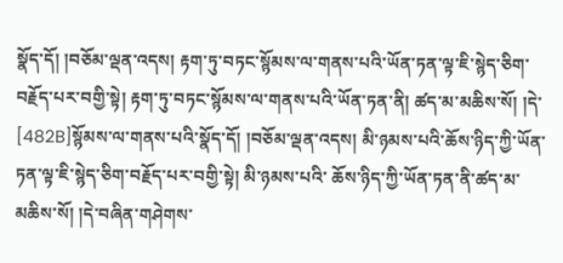སྣོད་དོ། །བཅོམ་ལྡན་འདས། རྟག་ཏུ་བཏང་སྙོམས་ལ་གནས་པའི་ཡོན་ཏན་ལྟ་ཇི་སྙེད་ཅིག་བརྗོད་པར་བགྱི་སྟེ། རྟག་ཏུ་བཏང་སྙོམས་ལ་གནས་པའི་ཡོན་ཏན་ནི། ཚད་མ་མཆིས་སོ། །དེ་ [482B]སྙོམས་ལ་གནས་པའི་སྣོད་དོ། །བཅོམ་ལྡན་འདས། མི་ཉམས་པའི་ཆོས་ཉིད་ཀྱི་ཡོན་ཏན་ལྟ་ཇི་སྙེད་ཅིག་བརྗོད་པར་བགྱི་སྟེ། མི་ཉམས་པའི་ ཆོས་ཉིད་ཀྱི་ཡོན་ཏན་ནི་ཚད་མ་མཆིས་སོ། །དེ་བཞིན་གཤེགས་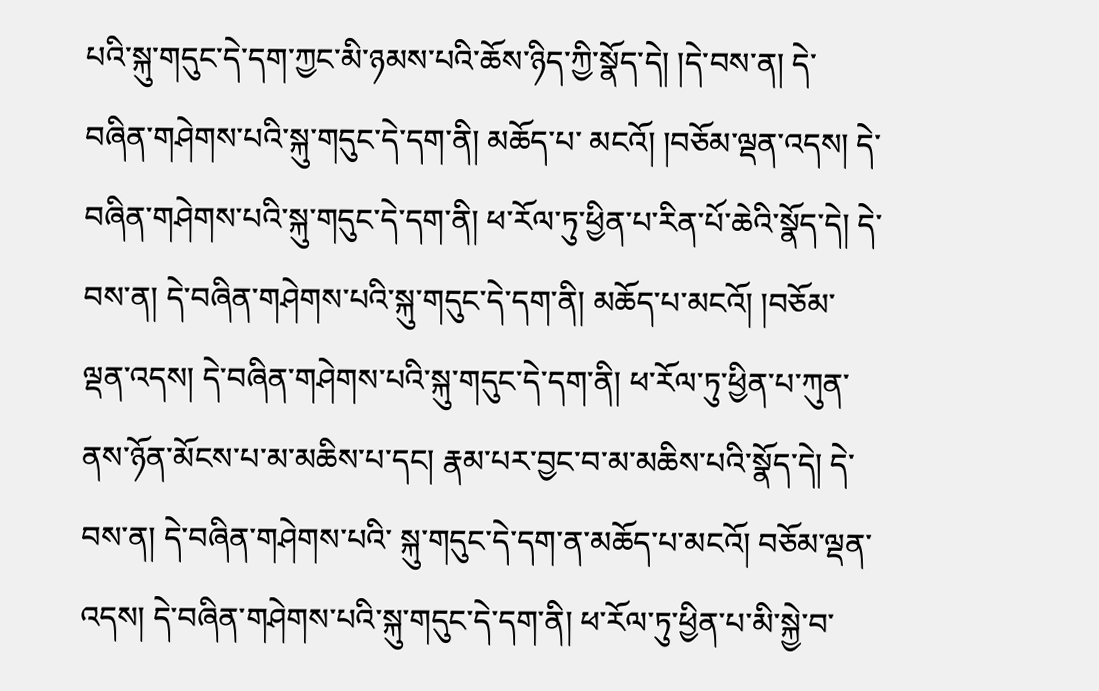པའི་སྐུ་གདུང་དེ་དག་ཀྱང་མི་ཉམས་པའི་ཆོས་ཉིད་ཀྱི་སྣོད་དེ། །དེ་བས་ན། དེ་བཞིན་གཤེགས་པའི་སྐུ་གདུང་དེ་དག་ནི། མཆོད་པ་ མངའོ། །བཅོམ་ལྡན་འདས། དེ་བཞིན་གཤེགས་པའི་སྐུ་གདུང་དེ་དག་ནི། ཕ་རོལ་ཏུ་ཕྱིན་པ་རིན་པོ་ཆེའི་སྣོད་དེ། དེ་བས་ན། དེ་བཞིན་གཤེགས་པའི་སྐུ་གདུང་དེ་དག་ནི། མཆོད་པ་མངའོ། །བཅོམ་ ལྡན་འདས། དེ་བཞིན་གཤེགས་པའི་སྐུ་གདུང་དེ་དག་ནི། ཕ་རོལ་ཏུ་ཕྱིན་པ་ཀུན་ནས་ཉོན་མོངས་པ་མ་མཆིས་པ་དང། རྣམ་པར་བྱང་བ་མ་མཆིས་པའི་སྣོད་དེ། དེ་བས་ན། དེ་བཞིན་གཤེགས་པའི་ སྐུ་གདུང་དེ་དག་ན་མཆོད་པ་མངའོ། བཅོམ་ལྡན་འདས། དེ་བཞིན་གཤེགས་པའི་སྐུ་གདུང་དེ་དག་ནི། ཕ་རོལ་ཏུ་ཕྱིན་པ་མི་སྐྱེ་བ་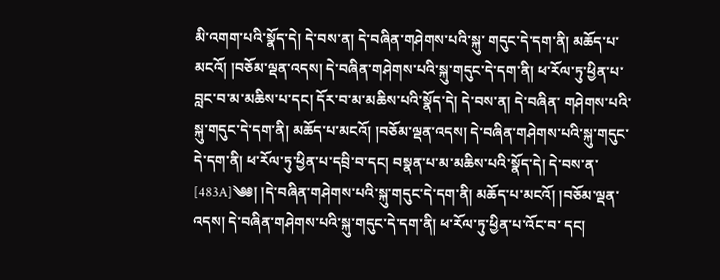མི་འགག་པའི་སྣོད་དེ། དེ་བས་ན། དེ་བཞིན་གཤེགས་པའི་སྐུ་ གདུང་དེ་དག་ནི། མཆོད་པ་མངའོ། །བཅོམ་ལྡན་འདས། དེ་བཞིན་གཤེགས་པའི་སྐུ་གདུང་དེ་དག་ནི། ཕ་རོལ་ཏུ་ཕྱིན་པ་བླང་བ་མ་མཆིས་པ་དང། དོར་བ་མ་མཆིས་པའི་སྣོད་དེ། དེ་བས་ན། དེ་བཞིན་ གཤེགས་པའི་སྐུ་གདུང་དེ་དག་ནི། མཆོད་པ་མངའོ། །བཅོམ་ལྡན་འདས། དེ་བཞིན་གཤེགས་པའི་སྐུ་གདུང་དེ་དག་ནི། ཕ་རོལ་ཏུ་ཕྱིན་པ་དབྲི་བ་དང། བསྣན་པ་མ་མཆིས་པའི་སྣོད་དེ། དེ་བས་ན་ [483A]༄༅། །དེ་བཞིན་གཤེགས་པའི་སྐུ་གདུང་དེ་དག་ནི། མཆོད་པ་མངའོ། །བཅོམ་ལྡན་འདས། དེ་བཞིན་གཤེགས་པའི་སྐུ་གདུང་དེ་དག་ནི། ཕ་རོལ་ཏུ་ཕྱིན་པ་འོང་བ་ དང།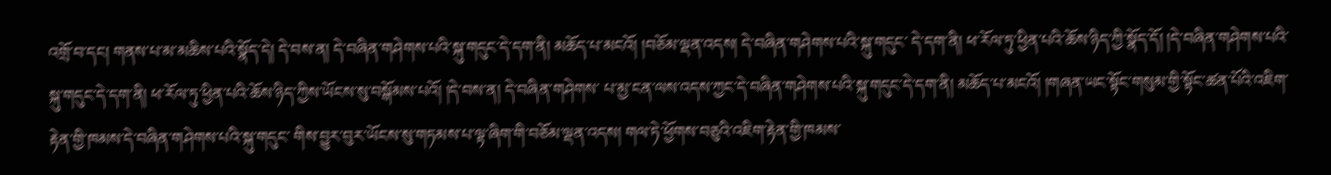འགྲོ་བ་དང། གནས་པ་མ་མཆིས་པའི་སྣོད་དེ། དེ་བས་ན། དེ་བཞིན་གཤེགས་པའི་སྐུ་གདུང་དེ་དག་ནི། མཆོད་པ་མངའོ། །བཅོམ་ལྡན་འདས། དེ་བཞིན་གཤེགས་པའི་སྐུ་གདུང་ དེ་དག་ནི། ཕ་རོལ་ཏུ་ཕྱིན་པའི་ཆོས་ཉིད་ཀྱི་སྣོད་དོ། །དེ་བཞིན་གཤེགས་པའི་སྐུ་གདུང་དེ་དག་ནི། ཕ་རོལ་ཏུ་ཕྱིན་པའི་ཆོས་ཉིད་ཀྱིས་ཡོངས་སུ་བསྒོམས་པའོ། །དེ་བས་ན། དེ་བཞིན་གཤེགས་ པ་མྱ་ངན་ལས་འདས་ཀྱང་དེ་བཞིན་གཤེགས་པའི་སྐུ་གདུང་དེ་དག་ནི། མཆོད་པ་མངའོ། །གཞན་ཡང་སྟོང་གསུམ་གྱི་སྟོང་ཚན་པོའི་འཇིག་རྟེན་གྱི་ཁམས་དེ་བཞིན་གཤེགས་པའི་སྐུ་གདུང་ གིས་བྱུར་བུར་ཡོངས་སུ་གཏམས་པ་ལྟ་ཞིག་གི་བཅོམ་ལྡན་འདས། གལ་ཏེ་ཕྱོགས་བཅུའི་འཇིག་རྟེན་གྱི་ཁམས་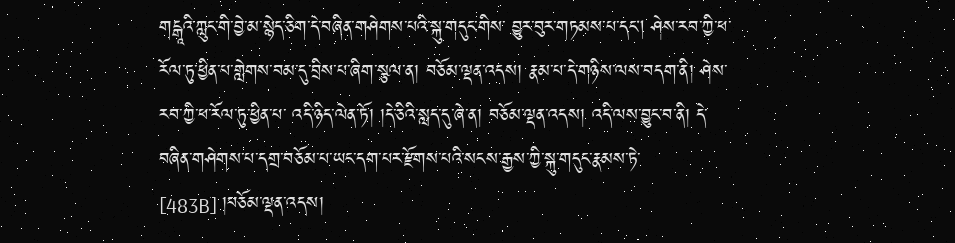གངྒཱའི་ཀླུང་གི་བྱེ་མ་སྙེད་ཅིག་དེ་བཞིན་གཤེགས་པའི་སྐུ་གདུང་གིས་ བྱུར་བུར་གཏམས་པ་དང། ཤེས་རབ་ཀྱི་ཕ་རོལ་ཏུ་ཕྱིན་པ་གླེགས་བམ་དུ་བྲིས་པ་ཞིག་སྩལ་ན། བཅོམ་ལྡན་འདས། རྣམ་པ་དེ་གཉིས་ལས་བདག་ནི། ཤེས་རབ་ཀྱི་ཕ་རོལ་ཏུ་ཕྱིན་པ་ འདི་ཉིད་ལེན་ཏོ། །དེ་ཅིའི་སླད་དུ་ཞེ་ན། བཅོམ་ལྡན་འདས། འདི་ལས་བྱུང་བ་ནི། དེ་བཞིན་གཤེགས་པ་དགྲ་བཅོམ་པ་ཡང་དག་པར་རྫོགས་པའི་སངས་རྒྱས་ཀྱི་སྐུ་གདུང་རྣམས་ཏེ་ [483B] །བཅོམ་ལྡན་འདས།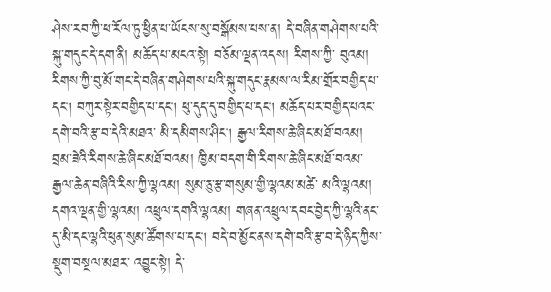ཤེས་རབ་ཀྱི་ཕ་རོལ་ཏུ་ཕྱིན་པ་ཡོངས་སུ་བསྒོམས་པས་ན། དེ་བཞིན་གཤེགས་པའི་སྐུ་གདུང་དེ་དག་ནི། མཆོད་པ་མངའ་སྟེ། བཅོམ་ལྡན་འདས། རིགས་ཀྱི་ བུའམ། རིགས་ཀྱི་བུ་མོ་གང་དེ་བཞིན་གཤེགས་པའི་སྐུ་གདུང་རྣམས་ལ་རིམ་གྲོར་བགྱིད་པ་དང། བཀུར་སྟེར་བགྱིད་པ་དང། ཕུ་དུད་དུ་བགྱིད་པ་དང། མཆོད་པར་བགྱིད་པའང་དགེ་བའི་རྩ་བ་དེའི་མཐའ་ མི་དམིགས་ཤིང། རྒྱལ་རིགས་ཆེ་ཞིང་མཐོ་བའམ། བྲམ་ཟེའི་རིགས་ཆེ་ཞིང་མཐོ་བའམ། ཁྱིམ་བདག་གི་རིགས་ཆེ་ཞིང་མཐོ་བའམ་རྒྱལ་ཆེན་བཞིའི་རིས་ཀྱི་ལྷའམ། སུམ་ཅུ་རྩ་གསུམ་གྱི་ལྷའམ་མཚེ་ མའི་ལྷའམ། དགའ་ལྡན་གྱི་ལྷའམ། འཕྲུལ་དགའི་ལྷའམ། གཞན་འཕྲུལ་དབང་བྱེད་ཀྱི་ལྷའི་ནང་དུ་མི་དང་ལྷའི་ཕུན་སུམ་ཚོགས་པ་དང། བདེ་བ་མྱོང་ནས་དགེ་བའི་རྩ་བ་དེ་ཉིད་ཀྱིས་སྡུག་བསྔལ་མཐར་ འབྱུང་སྟེ། དེ་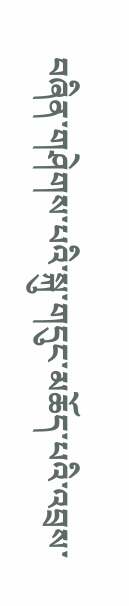བཞིན་གཤེགས་པའི་སྐུ་གདུང་མཆོད་པའི་འབྲས་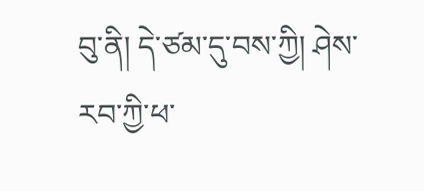བུ་ནི། དེ་ཙམ་དུ་བས་ཀྱི། ཤེས་རབ་ཀྱི་ཕ་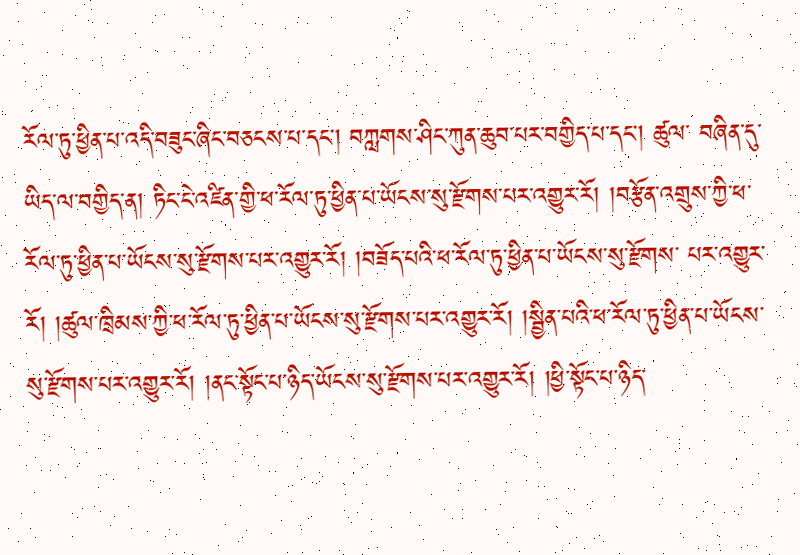རོལ་ཏུ་ཕྱིན་པ་འདི་བཟུང་ཞིང་བཅངས་པ་དང། བཀླགས་ཤིང་ཀུན་ཆུབ་པར་བགྱིད་པ་དང། ཚུལ་ བཞིན་དུ་ཡིད་ལ་བགྱིད་ན། ཏིང་ངེ་འཛིན་གྱི་ཕ་རོལ་ཏུ་ཕྱིན་པ་ཡོངས་སུ་རྫོགས་པར་འགྱུར་རོ། །བརྩོན་འགྲུས་ཀྱི་ཕ་རོལ་ཏུ་ཕྱིན་པ་ཡོངས་སུ་རྫོགས་པར་འགྱུར་རོ། །བཟོད་པའི་ཕ་རོལ་ཏུ་ཕྱིན་པ་ཡོངས་སུ་རྫོགས་ པར་འགྱུར་རོ། །ཚུལ་ཁྲིམས་ཀྱི་ཕ་རོལ་ཏུ་ཕྱིན་པ་ཡོངས་སུ་རྫོགས་པར་འགྱུར་རོ། །སྦྱིན་པའི་ཕ་རོལ་ཏུ་ཕྱིན་པ་ཡོངས་སུ་རྫོགས་པར་འགྱུར་རོ། །ནང་སྟོང་པ་ཉིད་ཡོངས་སུ་རྫོགས་པར་འགྱུར་རོ། །ཕྱི་སྟོང་པ་ཉིད་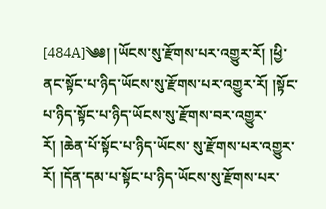[484A]༄༅། །ཡོངས་སུ་རྫོགས་པར་འགྱུར་རོ། །ཕྱི་ནང་སྟོང་པ་ཉིད་ཡོངས་སུ་རྫོགས་པར་འགྱུར་རོ། །སྟོང་པ་ཉིད་སྟོང་པ་ཉིད་ཡོངས་སུ་རྫོགས་བར་འགྱུར་རོ། །ཆེན་པོ་སྟོང་པ་ཉིད་ཡོངས་ སུ་རྫོགས་པར་འགྱུར་རོ། །དོན་དམ་པ་སྟོང་པ་ཉིད་ཡོངས་སུ་རྫོགས་པར་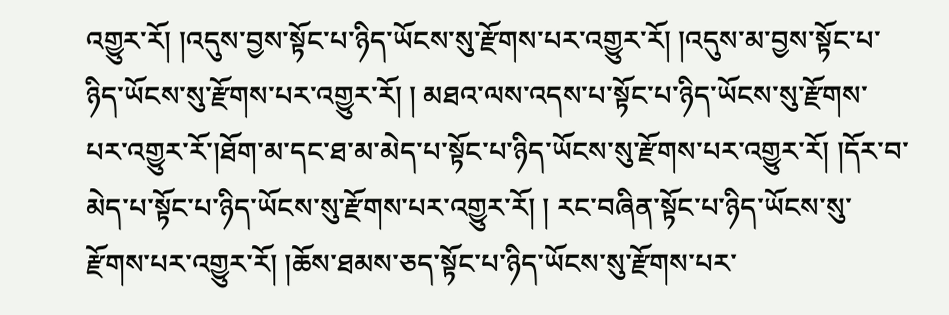འགྱུར་རོ། །འདུས་བྱས་སྟོང་པ་ཉིད་ཡོངས་སུ་རྫོགས་པར་འགྱུར་རོ། །འདུས་མ་བྱས་སྟོང་པ་ཉིད་ཡོངས་སུ་རྫོགས་པར་འགྱུར་རོ། ། མཐའ་ལས་འདས་པ་སྟོང་པ་ཉིད་ཡོངས་སུ་རྫོགས་པར་འགྱུར་རོ་།ཐོག་མ་དང་ཐ་མ་མེད་པ་སྟོང་པ་ཉིད་ཡོངས་སུ་རྫོགས་པར་འགྱུར་རོ། །དོར་བ་མེད་པ་སྟོང་པ་ཉིད་ཡོངས་སུ་རྫོགས་པར་འགྱུར་རོ། ། རང་བཞིན་སྟོང་པ་ཉིད་ཡོངས་སུ་རྫོགས་པར་འགྱུར་རོ། །ཆོས་ཐམས་ཅད་སྟོང་པ་ཉིད་ཡོངས་སུ་རྫོགས་པར་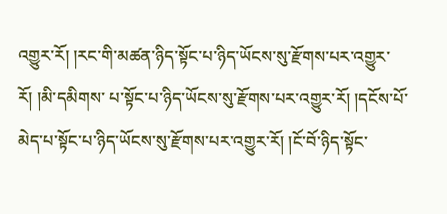འགྱུར་རོ། །རང་གི་མཚན་ཉིད་སྟོང་པ་ཉིད་ཡོངས་སུ་རྫོགས་པར་འགྱུར་རོ། །མི་དམིགས་ པ་སྟོང་པ་ཉིད་ཡོངས་སུ་རྫོགས་པར་འགྱུར་རོ། །དངོས་པོ་མེད་པ་སྟོང་པ་ཉིད་ཡོངས་སུ་རྫོགས་པར་འགྱུར་རོ། །ངོ་བོ་ཉིད་སྟོང་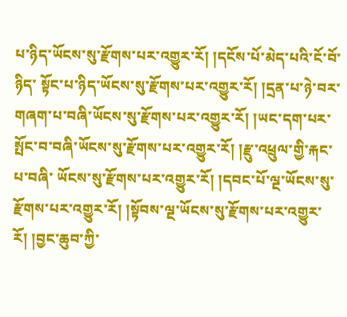པ་ཉིད་ཡོངས་སུ་རྫོགས་པར་འགྱུར་རོ། །དངོས་པོ་མེད་པའི་ངོ་བོ་ཉིད་ སྟོང་པ་ཉིད་ཡོངས་སུ་རྫོགས་པར་འགྱུར་རོ། །དྲན་པ་ཉེ་བར་གཞག་པ་བཞི་ཡོངས་སུ་རྫོགས་པར་འགྱུར་རོ། །ཡང་དག་པར་སྤོང་བ་བཞི་ཡོངས་སུ་རྫོགས་པར་འགྱུར་རོ། །རྫུ་འཕྲུལ་གྱི་རྐང་པ་བཞི་ ཡོངས་སུ་རྫོགས་པར་འགྱུར་རོ། །དབང་པོ་ལྔ་ཡོངས་སུ་རྫོགས་པར་འགྱུར་རོ། །སྟོབས་ལྔ་ཡོངས་སུ་རྫོགས་པར་འགྱུར་རོ། །བྱང་ཆུབ་ཀྱི་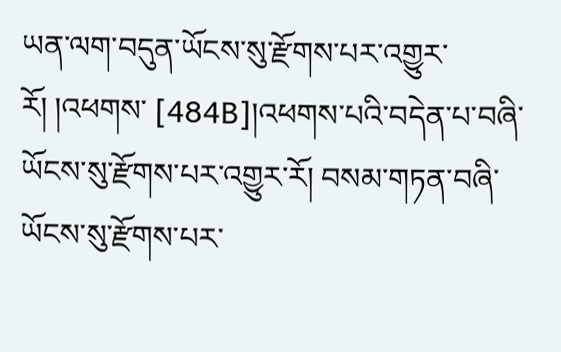ཡན་ལག་བདུན་ཡོངས་སུ་རྫོགས་པར་འགྱུར་རོ། །འཕགས་ [484B]།འཕགས་པའི་བདེན་པ་བཞི་ཡོངས་སུ་རྫོགས་པར་འགྱུར་རོ། བསམ་གཏན་བཞི་ཡོངས་སུ་རྫོགས་པར་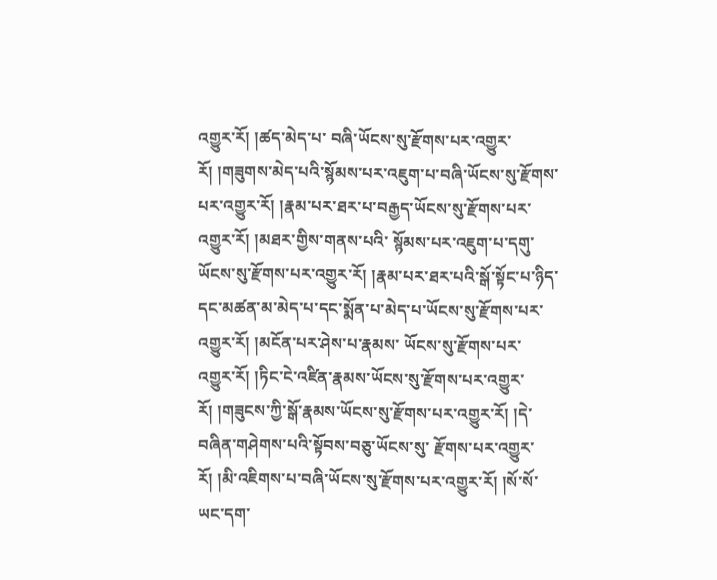འགྱུར་རོ། །ཚད་མེད་པ་ བཞི་ཡོངས་སུ་རྫོགས་པར་འགྱུར་རོ། །གཟུགས་མེད་པའི་སྙོམས་པར་འཇུག་པ་བཞི་ཡོངས་སུ་རྫོགས་པར་འགྱུར་རོ། །རྣམ་པར་ཐར་པ་བརྒྱད་ཡོངས་སུ་རྫོགས་པར་འགྱུར་རོ། །མཐར་གྱིས་གནས་པའི་ སྙོམས་པར་འཇུག་པ་དགུ་ཡོངས་སུ་རྫོགས་པར་འགྱུར་རོ། །རྣམ་པར་ཐར་པའི་སྒོ་སྟོང་པ་ཉིད་དང་མཚན་མ་མེད་པ་དང་སྨོན་པ་མེད་པ་ཡོངས་སུ་རྫོགས་པར་འགྱུར་རོ། །མངོན་པར་ཤེས་པ་རྣམས་ ཡོངས་སུ་རྫོགས་པར་འགྱུར་རོ། །ཏིང་ངེ་འཛིན་རྣམས་ཡོངས་སུ་རྫོགས་པར་འགྱུར་རོ། །གཟུངས་ཀྱི་སྒོ་རྣམས་ཡོངས་སུ་རྫོགས་པར་འགྱུར་རོ། །དེ་བཞིན་གཤེགས་པའི་སྟོབས་བཅུ་ཡོངས་སུ་ རྫོགས་པར་འགྱུར་རོ། །མི་འཇིགས་པ་བཞི་ཡོངས་སུ་རྫོགས་པར་འགྱུར་རོ། །སོ་སོ་ཡང་དག་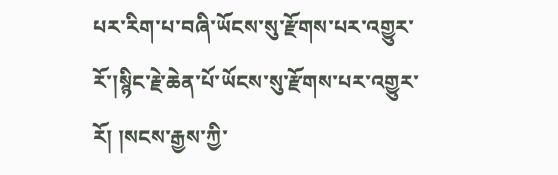པར་རིག་པ་བཞི་ཡོངས་སུ་རྫོགས་པར་འགྱུར་རོ་།སྙིང་རྗེ་ཆེན་པོ་ཡོངས་སུ་རྫོགས་པར་འགྱུར་ རོ། །སངས་རྒྱས་ཀྱི་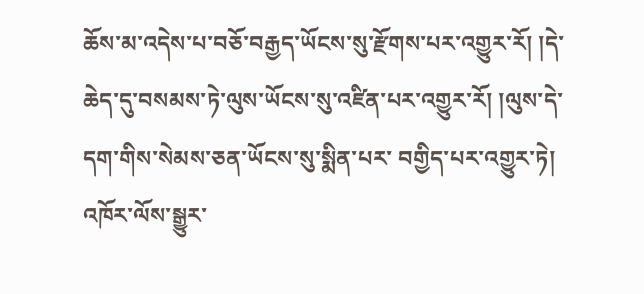ཆོས་མ་འདེས་པ་བཅོ་བརྒྱད་ཡོངས་སུ་རྫོགས་པར་འགྱུར་རོ། །དེ་ཆེད་དུ་བསམས་ཏེ་ལུས་ཡོངས་སུ་འཛིན་པར་འགྱུར་རོ། །ལུས་དེ་དག་གིས་སེམས་ཅན་ཡོངས་སུ་སྨིན་པར་ བགྱིད་པར་འགྱུར་ཏེ། འཁོར་ལོས་སྒྱུར་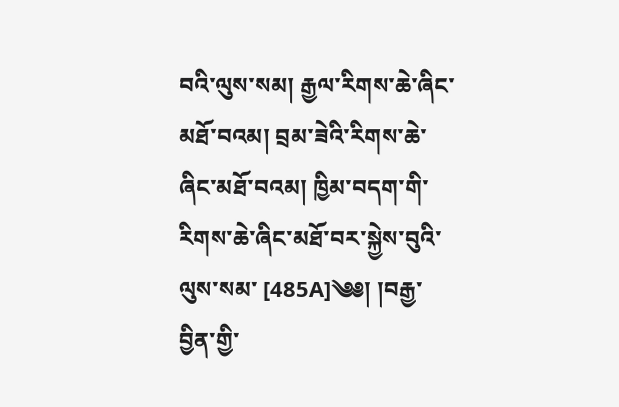བའི་ལུས་སམ། རྒྱལ་རིགས་ཆེ་ཞིང་མཐོ་བའམ། བྲམ་ཟེའི་རིགས་ཆེ་ཞིང་མཐོ་བའམ། ཁྱིམ་བདག་གི་རིགས་ཆེ་ཞིང་མཐོ་བར་སྐྱེས་བུའི་ལུས་སམ་ [485A]༄༅། །བརྒྱ་བྱིན་གྱི་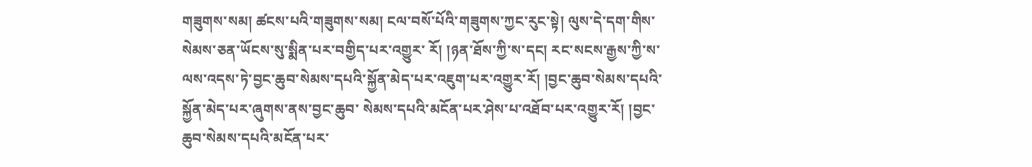གཟུགས་སམ། ཚངས་པའི་གཟུགས་སམ། ངལ་བསོ་པོའི་གཟུགས་ཀྱང་རུང་སྟེ། ལུས་དེ་དག་གིས་སེམས་ཅན་ཡོངས་སུ་སྨིན་པར་བགྱིད་པར་འགྱུར་ རོ། །ཉན་ཐོས་ཀྱི་ས་དང། རང་སངས་རྒྱས་ཀྱི་ས་ལས་འདས་ཏེ་བྱང་ཆུབ་སེམས་དཔའི་སྐྱོན་མེད་པར་འཇུག་པར་འགྱུར་རོ། །བྱང་ཆུབ་སེམས་དཔའི་སྐྱོན་མེད་པར་ཞུགས་ནས་བྱང་ཆུབ་ སེམས་དཔའི་མངོན་པར་ཤེས་པ་འཐོབ་པར་འགྱུར་རོ། །བྱང་ཆུབ་སེམས་དཔའི་མངོན་པར་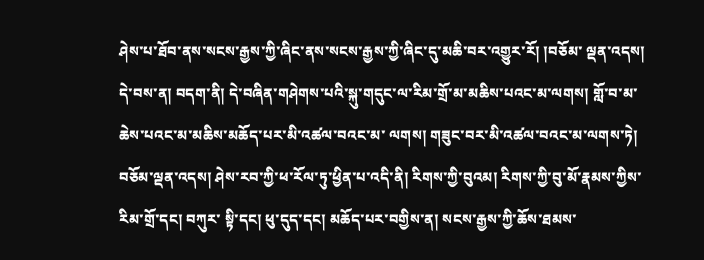ཤེས་པ་ཐོབ་ནས་སངས་རྒྱས་ཀྱི་ཞིང་ནས་སངས་རྒྱས་ཀྱི་ཞིང་དུ་མཆི་བར་འགྱུར་རོ། །བཅོམ་ ལྡན་འདས། དེ་བས་ན། བདག་ནི། དེ་བཞིན་གཤེགས་པའི་སྐུ་གདུང་ལ་རིམ་གྲོ་མ་མཆིས་པའང་མ་ལགས། གློ་བ་མ་ཆེས་པའང་མ་མཆིས་མཆོད་པར་མི་འཚལ་བའང་མ་ ལགས། གཟུང་བར་མི་འཚལ་བའང་མ་ལགས་ཏེ། བཅོམ་ལྡན་འདས། ཤེས་རབ་ཀྱི་ཕ་རོལ་ཏུ་ཕྱིན་པ་འདི་ནི། རིགས་ཀྱི་བུའམ། རིགས་ཀྱི་བུ་མོ་རྣམས་ཀྱིས་རིམ་གྲོ་དང། བཀུར་ སྟི་དང། ཕུ་དུད་དང། མཆོད་པར་བགྱིས་ན། སངས་རྒྱས་ཀྱི་ཆོས་ཐམས་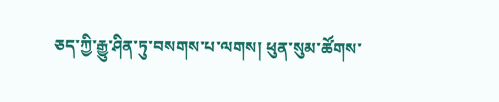ཅད་ཀྱི་རྒྱུ་ཤིན་ཏུ་བསགས་པ་ལགས། ཕུན་སུམ་ཚོགས་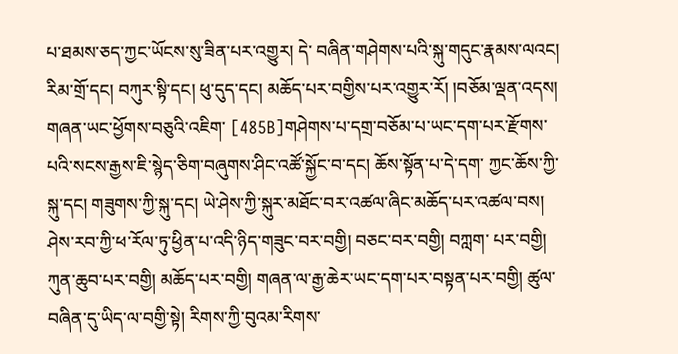པ་ཐམས་ཅད་ཀྱང་ཡོངས་སུ་ཟིན་པར་འགྱུར། དེ་ བཞིན་གཤེགས་པའི་སྐུ་གདུང་རྣམས་ལའང། རིམ་གྲོ་དང། བཀུར་སྟི་དང། ཕུ་དུད་དང། མཆོད་པར་བགྱིས་པར་འགྱུར་རོ། །བཅོམ་ལྡན་འདས། གཞན་ཡང་ཕྱོགས་བཅུའི་འཇིག་ [485B]གཤེགས་པ་དགྲ་བཅོམ་པ་ཡང་དག་པར་རྫོགས་པའི་སངས་རྒྱས་ཇི་སྙེད་ཅིག་བཞུགས་ཤིང་འཚོ་སྐྱོང་བ་དང། ཆོས་སྟོན་པ་དེ་དག་ ཀྱང་ཆོས་ཀྱི་སྐུ་དང། གཟུགས་ཀྱི་སྐུ་དང། ཡེ་ཤེས་ཀྱི་སྐུར་མཐོང་བར་འཚལ་ཞིང་མཆོད་པར་འཚལ་བས། ཤེས་རབ་ཀྱི་ཕ་རོལ་ཏུ་ཕྱིན་པ་འདི་ཉིད་གཟུང་བར་བགྱི། བཅང་བར་བགྱི། བཀླག་ པར་བགྱི། ཀུན་ཆུབ་པར་བགྱི། མཆོད་པར་བགྱི། གཞན་ལ་རྒྱ་ཆེར་ཡང་དག་པར་བསྟན་པར་བགྱི། ཚུལ་བཞིན་དུ་ཡིད་ལ་བགྱི་སྟེ། རིགས་ཀྱི་བུའམ་རིགས་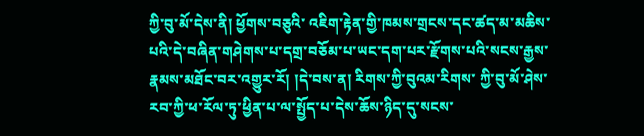ཀྱི་བུ་མོ་དེས་ནི། ཕྱོགས་བཅུའི་ འཇིག་རྟེན་གྱི་ཁམས་གྲངས་དང་ཚད་མ་མཆིས་པའི་དེ་བཞིན་གཤེགས་པ་དགྲ་བཅོམ་པ་ཡང་དག་པར་རྫོགས་པའི་སངས་རྒྱས་རྣམས་མཐོང་བར་འགྱུར་རོ། །དེ་བས་ན། རིགས་ཀྱི་བུའམ་རིགས་ ཀྱི་བུ་མོ་ཤེས་རབ་ཀྱི་ཕ་རོལ་ཏུ་ཕྱིན་པ་ལ་སྤྱོད་པ་དེས་ཆོས་ཉིད་དུ་སངས་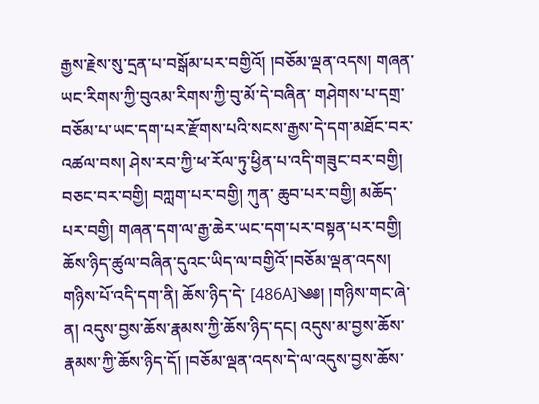རྒྱས་རྗེས་སུ་དྲན་པ་བསྒོམ་པར་བགྱིའོ། །བཅོམ་ལྡན་འདས། གཞན་ཡང་རིགས་ཀྱི་བུའམ་རིགས་ཀྱི་བུ་མོ་དེ་བཞིན་ གཤེགས་པ་དགྲ་བཅོམ་པ་ཡང་དག་པར་རྫོགས་པའི་སངས་རྒྱས་དེ་དག་མཐོང་བར་འཚལ་བས། ཤེས་རབ་ཀྱི་ཕ་རོལ་ཏུ་ཕྱིན་པ་འདི་གཟུང་བར་བགྱི། བཅང་བར་བགྱི། བཀླག་པར་བགྱི། ཀུན་ ཆུབ་པར་བགྱི། མཆོད་པར་བགྱི། གཞན་དག་ལ་རྒྱ་ཆེར་ཡང་དག་པར་བསྟན་པར་བགྱི། ཆོས་ཉིད་ཚུལ་བཞིན་དུའང་ཡིད་ལ་བགྱིའོ་།བཅོམ་ལྡན་འདས། གཉིས་པོ་འདི་དག་ནི། ཆོས་ཉིད་དེ་ [486A]༄༅། །གཉིས་གང་ཞེ་ན། འདུས་བྱས་ཆོས་རྣམས་ཀྱི་ཆོས་ཉིད་དང། འདུས་མ་བྱས་ཆོས་རྣམས་ཀྱི་ཆོས་ཉིད་དོ། །བཅོམ་ལྡན་འདས་དེ་ལ་འདུས་བྱས་ཆོས་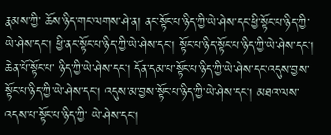རྣམས་ཀྱི་ ཆོས་ཉིད་གང་ལགས་ཤེ་ན། ནང་སྟོང་པ་ཉིད་ཀྱི་ཡེ་ཤེས་དང་ཕྱི་སྟོང་པ་ཉིད་ཀྱི་ཡེ་ཤེས་དང། ཕྱི་ནང་སྟོང་པ་ཉིད་ཀྱི་ཡེ་ཤེས་དང། སྟོང་པ་ཉིད་སྟོང་པ་ཉིད་ཀྱི་ཡེ་ཤེས་དང། ཆེན་པོ་སྟོང་པ་ ཉིད་ཀྱི་ཡེ་ཤེས་དང། དོན་དམ་པ་སྟོང་པ་ཉིད་ཀྱི་ཡེ་ཤེས་དང་འདུས་བྱས་སྟོང་པ་ཉིད་ཀྱི་ཡེ་ཤེས་དང། འདུས་མ་བྱས་སྟོང་པ་ཉིད་ཀྱི་ཡེ་ཤེས་དང། མཐའ་ལས་འདས་པ་སྟོང་པ་ཉིད་ཀྱི་ ཡེ་ཤེས་དང།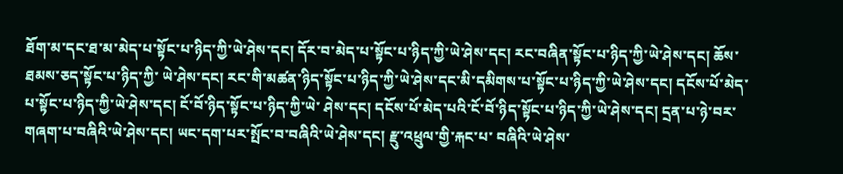ཐོག་མ་དང་ཐ་མ་མེད་པ་སྟོང་པ་ཉིད་ཀྱི་ཡེ་ཤེས་དང། དོར་བ་མེད་པ་སྟོང་པ་ཉིད་ཀྱི་ཡེ་ཤེས་དང། རང་བཞིན་སྟོང་པ་ཉིད་ཀྱི་ཡེ་ཤེས་དང། ཆོས་ཐམས་ཅད་སྟོང་པ་ཉིད་ཀྱི་ ཡེ་ཤེས་དང། རང་གི་མཚན་ཉིད་སྟོང་པ་ཉིད་ཀྱི་ཡེ་ཤེས་དང་མི་དམིགས་པ་སྟོང་པ་ཉིད་ཀྱི་ཡེ་ཤེས་དང། དངོས་པོ་མེད་པ་སྟོང་པ་ཉིད་ཀྱི་ཡེ་ཤེས་དང། ངོ་བོ་ཉིད་སྟོང་པ་ཉིད་ཀྱི་ཡེ་ ཤེས་དང། དངོས་པོ་མེད་པའི་ངོ་བོ་ཉིད་སྟོང་པ་ཉིད་ཀྱི་ཡེ་ཤེས་དང། དྲན་པ་ཉེ་བར་གཞག་པ་བཞིའི་ཡེ་ཤེས་དང། ཡང་དག་པར་སྤོང་བ་བཞིའི་ཡེ་ཤེས་དང། རྫུ་འཕྲུལ་གྱི་རྐང་པ་ བཞིའི་ཡེ་ཤེས་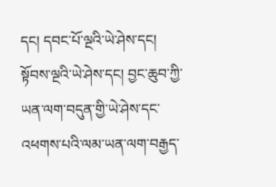དང། དབང་པོ་ལྔའི་ཡེ་ཤེས་དང། སྟོབས་ལྔའི་ཡེ་ཤེས་དང། བྱང་ཆུབ་ཀྱི་ཡན་ལག་བདུན་གྱི་ཡེ་ཤེས་དང་འཕགས་པའི་ལམ་ཡན་ལག་བརྒྱད་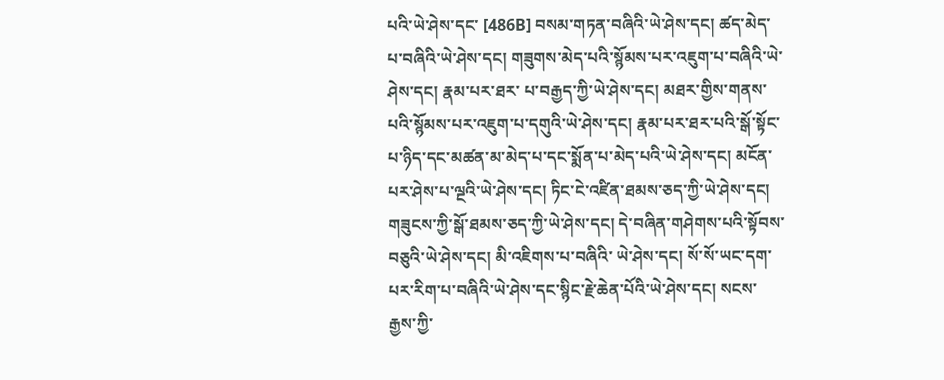པའི་ཡེ་ཤེས་དང་ [486B] བསམ་གཏན་བཞིའི་ཡེ་ཤེས་དང། ཚད་མེད་པ་བཞིའི་ཡེ་ཤེས་དང། གཟུགས་མེད་པའི་སྙོམས་པར་འཇུག་པ་བཞིའི་ཡེ་ཤེས་དང། རྣམ་པར་ཐར་ པ་བརྒྱད་ཀྱི་ཡེ་ཤེས་དང། མཐར་གྱིས་གནས་པའི་སྙོམས་པར་འཇུག་པ་དགུའི་ཡེ་ཤེས་དང། རྣམ་པར་ཐར་པའི་སྒོ་སྟོང་པ་ཉིད་དང་མཚན་མ་མེད་པ་དང་སྨོན་པ་མེད་པའི་ཡེ་ཤེས་དང། མངོན་ པར་ཤེས་པ་ལྔའི་ཡེ་ཤེས་དང། ཏིང་ངེ་འཛིན་ཐམས་ཅད་ཀྱི་ཡེ་ཤེས་དང། གཟུངས་ཀྱི་སྒོ་ཐམས་ཅད་ཀྱི་ཡེ་ཤེས་དང། དེ་བཞིན་གཤེགས་པའི་སྟོབས་བཅུའི་ཡེ་ཤེས་དང། མི་འཇིགས་པ་བཞིའི་ ཡེ་ཤེས་དང། སོ་སོ་ཡང་དག་པར་རིག་པ་བཞིའི་ཡེ་ཤེས་དང་སྙིང་རྗེ་ཆེན་པོའི་ཡེ་ཤེས་དང། སངས་རྒྱས་ཀྱི་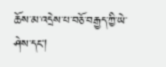ཆོས་མ་འདྲེས་པ་བཅོ་བརྒྱད་ཀྱི་ཡེ་ཤེས་དང།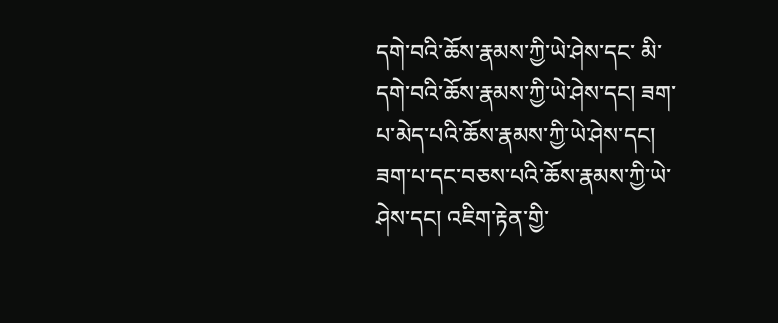དགེ་བའི་ཆོས་རྣམས་ཀྱི་ཡེ་ཤེས་དང་ མི་དགེ་བའི་ཆོས་རྣམས་ཀྱི་ཡེ་ཤེས་དང། ཟག་པ་མེད་པའི་ཆོས་རྣམས་ཀྱི་ཡེ་ཤེས་དང། ཟག་པ་དང་བཅས་པའི་ཆོས་རྣམས་ཀྱི་ཡེ་ཤེས་དང། འཇིག་རྟེན་གྱི་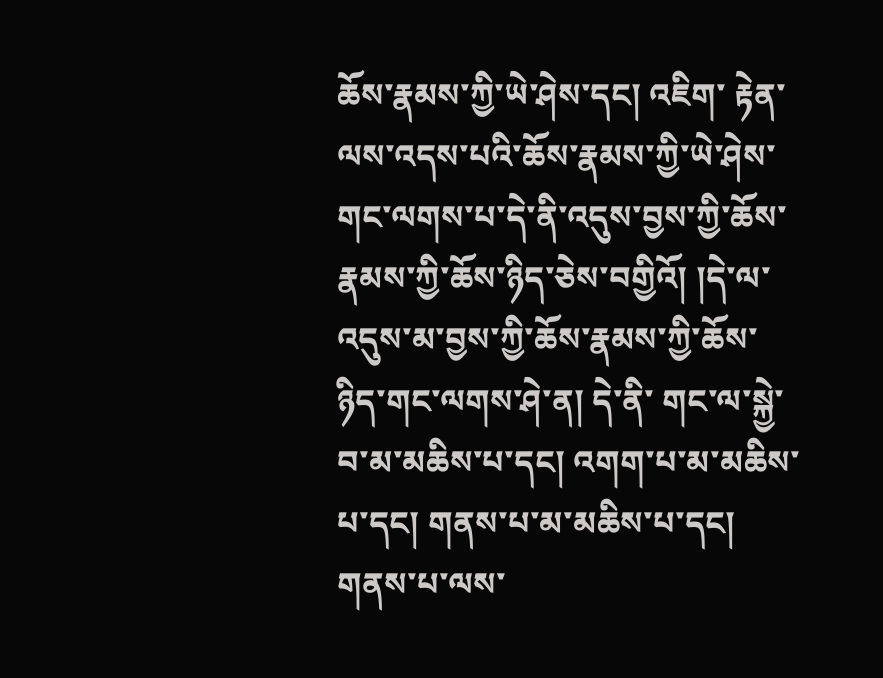ཆོས་རྣམས་ཀྱི་ཡེ་ཤེས་དང། འཇིག་ རྟེན་ལས་འདས་པའི་ཆོས་རྣམས་ཀྱི་ཡེ་ཤེས་གང་ལགས་པ་དེ་ནི་འདུས་བྱས་ཀྱི་ཆོས་རྣམས་ཀྱི་ཆོས་ཉིད་ཅེས་བགྱིའོ། །དེ་ལ་འདུས་མ་བྱས་ཀྱི་ཆོས་རྣམས་ཀྱི་ཆོས་ཉིད་གང་ལགས་ཤེ་ན། དེ་ནི་ གང་ལ་སྐྱེ་བ་མ་མཆིས་པ་དང། འགག་པ་མ་མཆིས་པ་དང། གནས་པ་མ་མཆིས་པ་དང། གནས་པ་ལས་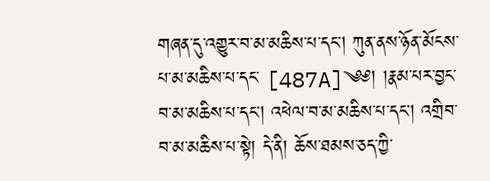གཞན་དུ་འགྱུར་བ་མ་མཆིས་པ་དང། ཀུན་ནས་ཉོན་མོངས་པ་མ་མཆིས་པ་དང་ [487A]༄༅། །རྣམ་པར་བྱང་བ་མ་མཆིས་པ་དང། འཕེལ་བ་མ་མཆིས་པ་དང། འགྲིབ་བ་མ་མཆིས་པ་སྟེ། དེ་ནི། ཆོས་ཐམས་ཅད་ཀྱི་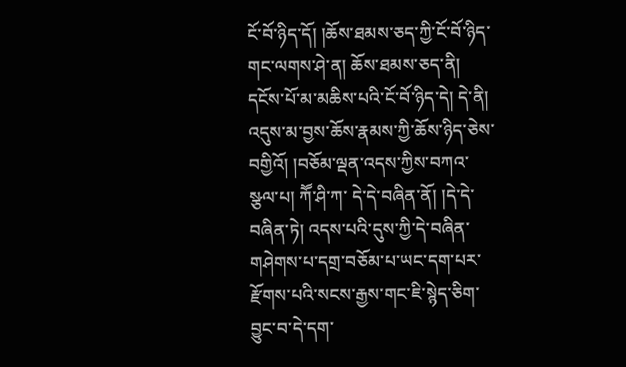ངོ་བོ་ཉིད་དོ། །ཆོས་ཐམས་ཅད་ཀྱི་ངོ་བོ་ཉིད་ གང་ལགས་ཤེ་ན། ཆོས་ཐམས་ཅད་ནི། དངོས་པོ་མ་མཆིས་པའི་ངོ་བོ་ཉིད་དེ། དེ་ནི། འདུས་མ་བྱས་ཆོས་རྣམས་ཀྱི་ཆོས་ཉིད་ཅེས་བགྱིའོ། །བཅོམ་ལྡན་འདས་ཀྱིས་བཀའ་སྩལ་པ། ཀཽ་ཤི་ཀ་ དེ་དེ་བཞིན་ནོ། །དེ་དེ་བཞིན་ཏེ། འདས་པའི་དུས་ཀྱི་དེ་བཞིན་གཤེགས་པ་དགྲ་བཅོམ་པ་ཡང་དག་པར་རྫོགས་པའི་སངས་རྒྱས་གང་ཇི་སྙེད་ཅིག་བྱུང་བ་དེ་དག་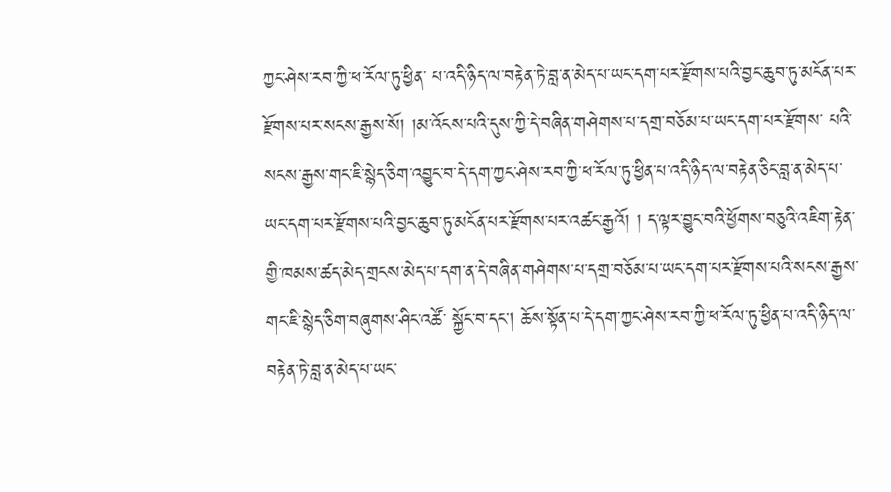ཀྱང་ཤེས་རབ་ཀྱི་ཕ་རོལ་ཏུ་ཕྱིན་ པ་འདི་ཉིད་ལ་བརྟེན་ཏེ་བླ་ན་མེད་པ་ཡང་དག་པར་རྫོགས་པའི་བྱང་ཆུབ་ཏུ་མངོན་པར་རྫོགས་པར་སངས་རྒྱས་སོ། །མ་འོངས་པའི་དུས་ཀྱི་དེ་བཞིན་གཤེགས་པ་དགྲ་བཅོམ་པ་ཡང་དག་པར་རྫོགས་ པའི་སངས་རྒྱས་གང་ཇི་སྙེད་ཅིག་འབྱུང་བ་དེ་དག་ཀྱང་ཤེས་རབ་ཀྱི་ཕ་རོལ་ཏུ་ཕྱིན་པ་འདི་ཉིད་ལ་བརྟེན་ཅིང་བླ་ན་མེད་པ་ཡང་དག་པར་རྫོགས་པའི་བྱང་ཆུབ་ཏུ་མངོན་པར་རྫོགས་པར་འཚང་རྒྱའོ། ། ད་ལྟར་བྱུང་བའི་ཕྱོགས་བཅུའི་འཇིག་རྟེན་གྱི་ཁམས་ཚད་མེད་གྲངས་མེད་པ་དག་ན་དེ་བཞིན་གཤེགས་པ་དགྲ་བཅོམ་པ་ཡང་དག་པར་རྫོགས་པའི་སངས་རྒྱས་གང་ཇི་སྙེད་ཅིག་བཞུགས་ཤིང་འཚོ་ སྐྱོང་བ་དང། ཆོས་སྟོན་པ་དེ་དག་ཀྱང་ཤེས་རབ་ཀྱི་ཕ་རོལ་ཏུ་ཕྱིན་པ་འདི་ཉིད་ལ་བརྟེན་ཏེ་བླ་ན་མེད་པ་ཡང་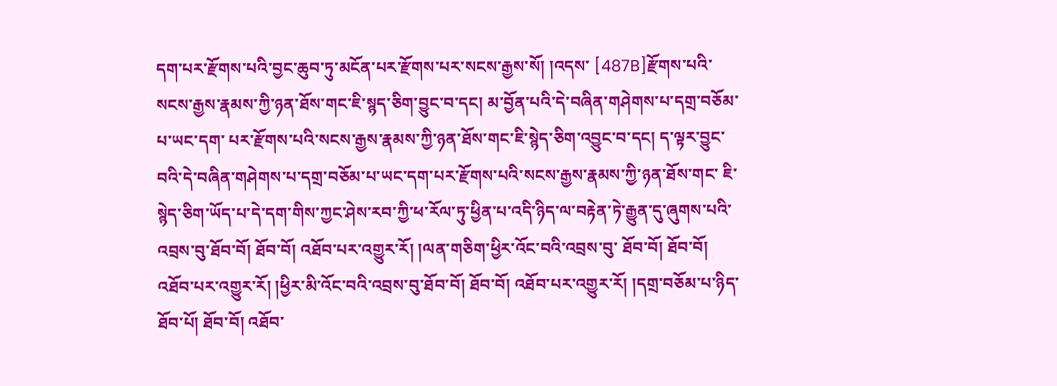དག་པར་རྫོགས་པའི་བྱང་ཆུབ་ཏུ་མངོན་པར་རྫོགས་པར་སངས་རྒྱས་སོ། །འདས་ [487B]རྫོགས་པའི་སངས་རྒྱས་རྣམས་ཀྱི་ཉན་ཐོས་གང་ཇི་སྙད་ཅིག་བྱུང་བ་དང། མ་བྱོན་པའི་དེ་བཞིན་གཤེགས་པ་དགྲ་བཅོམ་པ་ཡང་དག་ པར་རྫོགས་པའི་སངས་རྒྱས་རྣམས་ཀྱི་ཉན་ཐོས་གང་ཇི་སྙེད་ཅིག་འབྱུང་བ་དང། ད་ལྟར་བྱུང་བའི་དེ་བཞིན་གཤེགས་པ་དགྲ་བཅོམ་པ་ཡང་དག་པར་རྫོགས་པའི་སངས་རྒྱས་རྣམས་ཀྱི་ཉན་ཐོས་གང་ ཇི་སྙེད་ཅིག་ཡོད་པ་དེ་དག་གིས་ཀྱང་ཤེས་རབ་ཀྱི་ཕ་རོལ་ཏུ་ཕྱིན་པ་འདི་ཉིད་ལ་བརྟེན་ཏེ་རྒྱུན་དུ་ཞུགས་པའི་འབྲས་བུ་ཐོབ་བོ། ཐོབ་བོ། འཐོབ་པར་འགྱུར་རོ། །ལན་གཅིག་ཕྱིར་འོང་བའི་འབྲས་བུ་ ཐོབ་བོ། ཐོབ་བོ། འཐོབ་པར་འགྱུར་རོ། །ཕྱིར་མི་འོང་བའི་འབྲས་བུ་ཐོབ་བོ། ཐོབ་བོ། འཐོབ་པར་འགྱུར་རོ། །དགྲ་བཅོམ་པ་ཉིད་ཐོབ་པོ། ཐོབ་བོ། འཐོབ་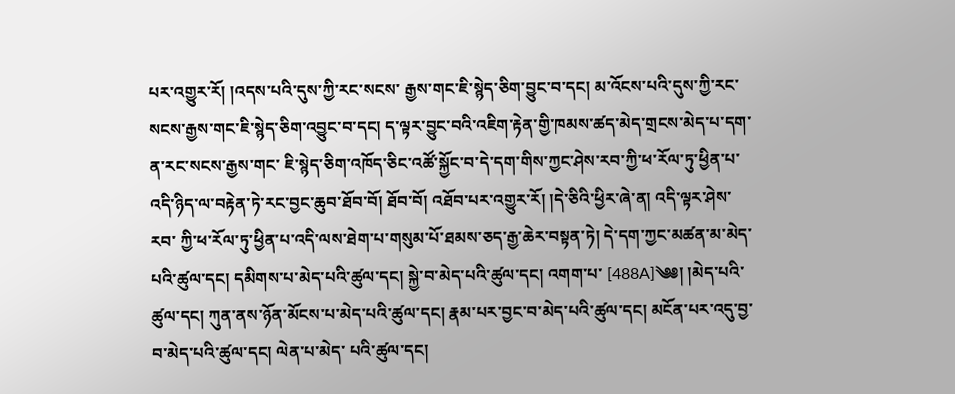པར་འགྱུར་རོ། །འདས་པའི་དུས་ཀྱི་རང་སངས་ རྒྱས་གང་ཇི་སྙེད་ཅིག་བྱུང་བ་དང། མ་འོངས་པའི་དུས་ཀྱི་རང་སངས་རྒྱས་གང་ཇི་སྙེད་ཅིག་འབྱུང་བ་དང། ད་ལྟར་བྱུང་བའི་འཇིག་རྟེན་གྱི་ཁམས་ཚད་མེད་གྲངས་མེད་པ་དག་ན་རང་སངས་རྒྱས་གང་ ཇི་སྙེད་ཅིག་འཁོད་ཅིང་འཚོ་སྐྱོང་བ་དེ་དག་གིས་ཀྱང་ཤེས་རབ་ཀྱི་ཕ་རོལ་ཏུ་ཕྱིན་པ་འདི་ཉིད་ལ་བརྟེན་ཏེ་རང་བྱང་ཆུབ་ཐོབ་བོ། ཐོབ་བོ། འཐོབ་པར་འགྱུར་རོ། །དེ་ཅིའི་ཕྱིར་ཞེ་ན། འདི་ལྟར་ཤེས་རབ་ ཀྱི་ཕ་རོལ་ཏུ་ཕྱིན་པ་འདི་ལས་ཐེག་པ་གསུམ་པོ་ཐམས་ཅད་རྒྱ་ཆེར་བསྟན་ཏེ། དེ་དག་ཀྱང་མཚན་མ་མེད་པའི་ཚུལ་དང། དམིགས་པ་མེད་པའི་ཚུལ་དང། སྐྱེ་བ་མེད་པའི་ཚུལ་དང། འགག་པ་ [488A]༄༅། །མེད་པའི་ཚུལ་དང། ཀུན་ནས་ཉོན་མོངས་པ་མེད་པའི་ཚུལ་དང། རྣམ་པར་བྱང་བ་མེད་པའི་ཚུལ་དང། མངོན་པར་འདུ་བྱ་བ་མེད་པའི་ཚུལ་དང། ལེན་པ་མེད་ པའི་ཚུལ་དང།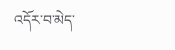འདོར་བ་མེད་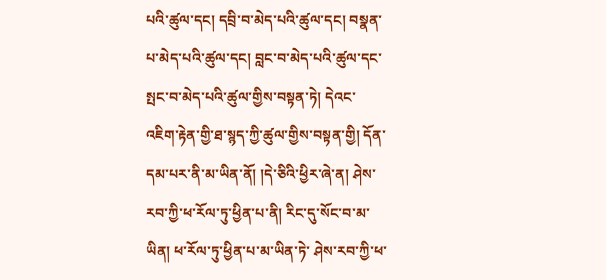པའི་ཚུལ་དང། དབྲི་བ་མེད་པའི་ཚུལ་དང། བསྣན་པ་མེད་པའི་ཚུལ་དང། བླང་བ་མེད་པའི་ཚུལ་དང་སྤང་བ་མེད་པའི་ཚུལ་གྱིས་བསྟན་ཏེ། དེའང་ འཇིག་རྟེན་གྱི་ཐ་སྙད་ཀྱི་ཚུལ་གྱིས་བསྟན་གྱི། དོན་དམ་པར་ནི་མ་ཡིན་ནོ། །དེ་ཅིའི་ཕྱིར་ཞེ་ན། ཤེས་རབ་ཀྱི་ཕ་རོལ་ཏུ་ཕྱིན་པ་ནི། རིང་དུ་སོང་བ་མ་ཡིན། ཕ་རོལ་ཏུ་ཕྱིན་པ་མ་ཡིན་ཏེ་ ཤེས་རབ་ཀྱི་ཕ་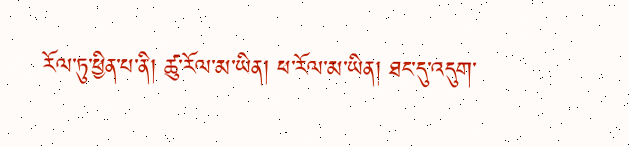རོལ་ཏུ་ཕྱིན་པ་ནི། ཚུ་རོལ་མ་ཡིན། ཕ་རོལ་མ་ཡིན། ཐང་དུ་འདུག་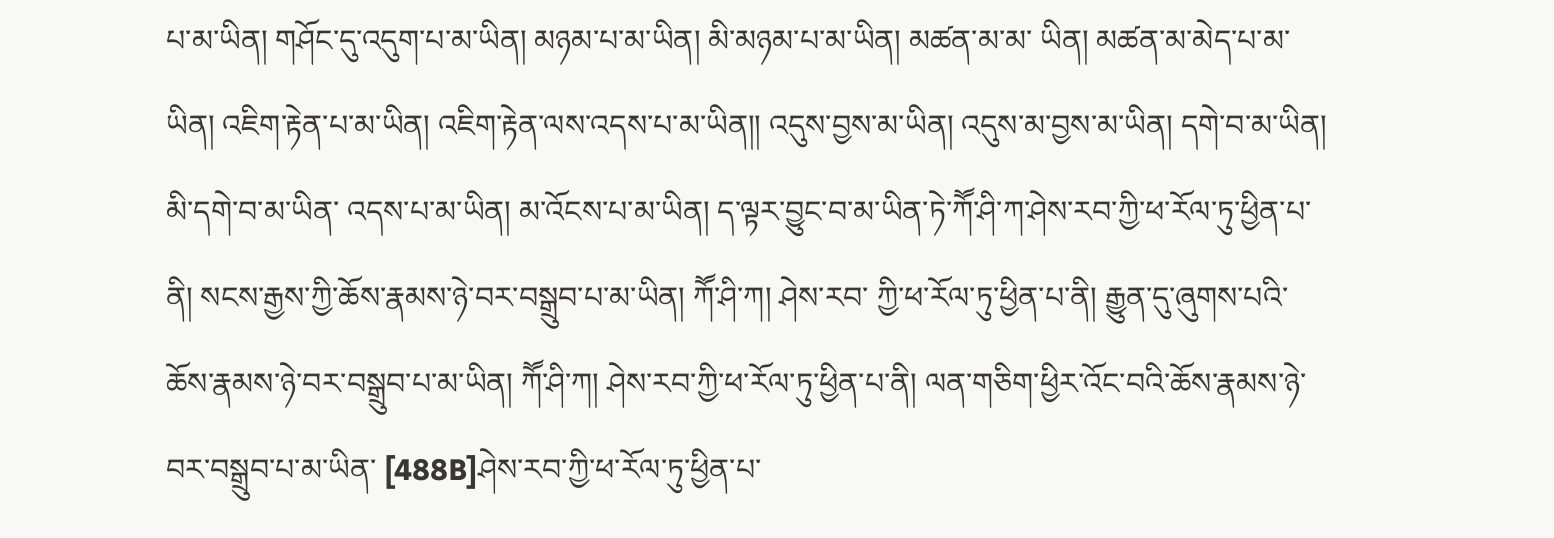པ་མ་ཡིན། གཤོང་དུ་འདུག་པ་མ་ཡིན། མཉམ་པ་མ་ཡིན། མི་མཉམ་པ་མ་ཡིན། མཚན་མ་མ་ ཡིན། མཚན་མ་མེད་པ་མ་ཡིན། འཇིག་རྟེན་པ་མ་ཡིན། འཇིག་རྟེན་ལས་འདས་པ་མ་ཡིན།། འདུས་བྱས་མ་ཡིན། འདུས་མ་བྱས་མ་ཡིན། དགེ་བ་མ་ཡིན། མི་དགེ་བ་མ་ཡིན་ འདས་པ་མ་ཡིན། མ་འོངས་པ་མ་ཡིན། ད་ལྟར་བྱུང་བ་མ་ཡིན་ཏེ་ཀཽ་ཤི་ཀ་ཤེས་རབ་ཀྱི་ཕ་རོལ་ཏུ་ཕྱིན་པ་ནི། སངས་རྒྱས་ཀྱི་ཆོས་རྣམས་ཉེ་བར་བསྒྲུབ་པ་མ་ཡིན། ཀཽ་ཤི་ཀ། ཤེས་རབ་ ཀྱི་ཕ་རོལ་ཏུ་ཕྱིན་པ་ནི། རྒྱུན་དུ་ཞུགས་པའི་ཆོས་རྣམས་ཉེ་བར་བསྒྲུབ་པ་མ་ཡིན། ཀཽ་ཤི་ཀ། ཤེས་རབ་ཀྱི་ཕ་རོལ་ཏུ་ཕྱིན་པ་ནི། ལན་གཅིག་ཕྱིར་འོང་བའི་ཆོས་རྣམས་ཉེ་བར་བསྒྲུབ་པ་མ་ཡིན་ [488B]ཤེས་རབ་ཀྱི་ཕ་རོལ་ཏུ་ཕྱིན་པ་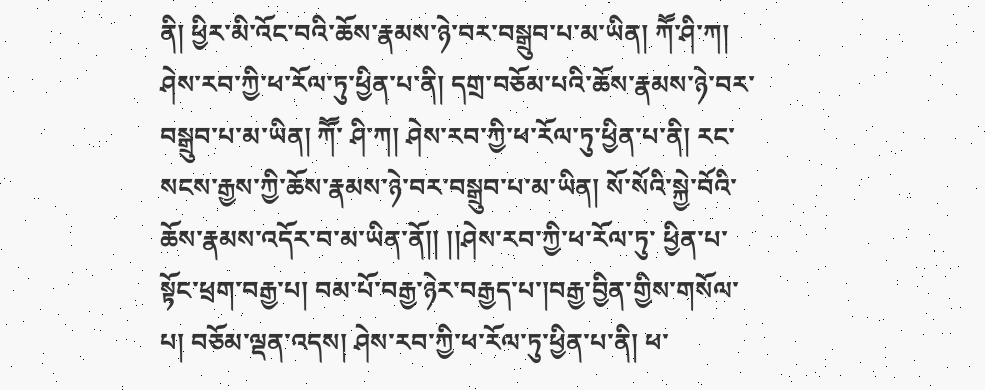ནི། ཕྱིར་མི་འོང་བའི་ཆོས་རྣམས་ཉེ་བར་བསྒྲུབ་པ་མ་ཡིན། ཀཽ་ཤི་ཀ། ཤེས་རབ་ཀྱི་ཕ་རོལ་ཏུ་ཕྱིན་པ་ནི། དགྲ་བཅོམ་པའི་ཆོས་རྣམས་ཉེ་བར་བསྒྲུབ་པ་མ་ཡིན། ཀཽ་ ཤི་ཀ། ཤེས་རབ་ཀྱི་ཕ་རོལ་ཏུ་ཕྱིན་པ་ནི། རང་སངས་རྒྱས་ཀྱི་ཆོས་རྣམས་ཉེ་བར་བསྒྲུབ་པ་མ་ཡིན། སོ་སོའི་སྐྱེ་བོའི་ཆོས་རྣམས་འདོར་བ་མ་ཡིན་ནོ།། །།ཤེས་རབ་ཀྱི་ཕ་རོལ་ཏུ་ ཕྱིན་པ་སྟོང་ཕྲག་བརྒྱ་པ། བམ་པོ་བརྒྱ་ཉེར་བརྒྱད་པ་།བརྒྱ་བྱིན་གྱིས་གསོལ་པ། བཅོམ་ལྡན་འདས། ཤེས་རབ་ཀྱི་ཕ་རོལ་ཏུ་ཕྱིན་པ་ནི། ཕ་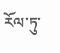རོལ་ཏུ་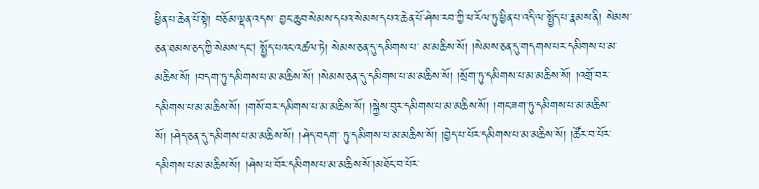ཕྱིན་པ་ཆེན་པོ་སྟེ། བཅོམ་ལྡན་འདས་ བྱང་ཆུབ་སེམས་དཔའ་སེམས་དཔའ་ཆེན་པོ་ཤེས་རབ་ཀྱི་ཕ་རོལ་ཏུ་ཕྱིན་པ་འདི་ལ་སྤྱོད་པ་རྣམས་ནི། སེམས་ཅན་ཐམས་ཅད་ཀྱི་སེམས་དང། སྤྱོད་པའང་འཚལ་ཏེ། སེམས་ཅན་དུ་དམིགས་པ་ མ་མཆིས་སོ། །སེམས་ཅན་དུ་གདགས་པར་དམིགས་པ་མ་མཆིས་སོ། །བདག་ཏུ་དམིགས་པ་མ་མཆིས་སོ། །སེམས་ཅན་དུ་དམིགས་པ་མ་མཆིས་སོ། །སྲོག་ཏུ་དམིགས་པ་མ་མཆིས་སོ། །འགྲོ་བར་ དམིགས་པ་མ་མཆིས་སོ། །གསོ་བར་དམིགས་པ་མ་མཆིས་སོ། །སྐྱེས་བུར་དམིགས་པ་མ་མཆིས་སོ། །གང་ཟག་ཏུ་དམིགས་པ་མ་མཆིས་སོ། །ཤེད་ཅན་དུ་དམིགས་པ་མ་མཆིས་སོ། །ཤེད་བདག་ ཏུ་དམིགས་པ་མ་མཆིས་སོ། །བྱེད་པ་པོར་དམིགས་པ་མ་མཆིས་སོ། །ཚོར་བ་པོར་དམིགས་པ་མ་མཆིས་སོ། །ཤེས་པ་བོར་དམིགས་པ་མ་མཆིས་སོ་།མཐོང་བ་པོར་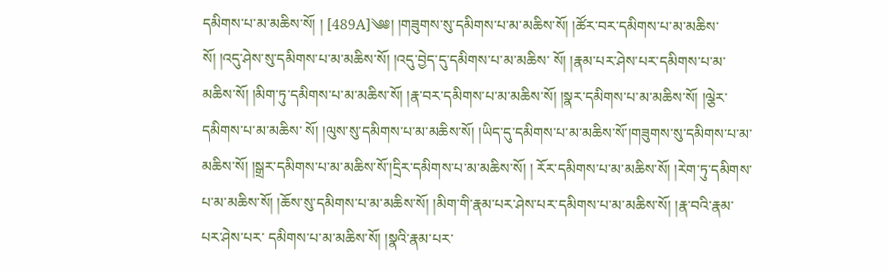དམིགས་པ་མ་མཆིས་སོ། ། [489A]༄༅། །གཟུགས་སུ་དམིགས་པ་མ་མཆིས་སོ། །ཚོར་བར་དམིགས་པ་མ་མཆིས་སོ། །འདུ་ཤེས་སུ་དམིགས་པ་མ་མཆིས་སོ། །འདུ་བྱེད་དུ་དམིགས་པ་མ་མཆིས་ སོ། །རྣམ་པར་ཤེས་པར་དམིགས་པ་མ་མཆིས་སོ། །མིག་ཏུ་དམིགས་པ་མ་མཆིས་སོ། །རྣ་བར་དམིགས་པ་མ་མཆིས་སོ། །སྣར་དམིགས་པ་མ་མཆིས་སོ། །ལྕེར་དམིགས་པ་མ་མཆིས་ སོ། །ལུས་སུ་དམིགས་པ་མ་མཆིས་སོ། །ཡིད་དུ་དམིགས་པ་མ་མཆིས་སོ་།གཟུགས་སུ་དམིགས་པ་མ་མཆིས་སོ། །སྒྲར་དམིགས་པ་མ་མཆིས་སོ་།དྲིར་དམིགས་པ་མ་མཆིས་སོ། ། རོར་དམིགས་པ་མ་མཆིས་སོ། །རེག་ཏུ་དམིགས་པ་མ་མཆིས་སོ། །ཆོས་སུ་དམིགས་པ་མ་མཆིས་སོ། །མིག་གི་རྣམ་པར་ཤེས་པར་དམིགས་པ་མ་མཆིས་སོ། །རྣ་བའི་རྣམ་པར་ཤེས་པར་ དམིགས་པ་མ་མཆིས་སོ། །སྣའི་རྣམ་པར་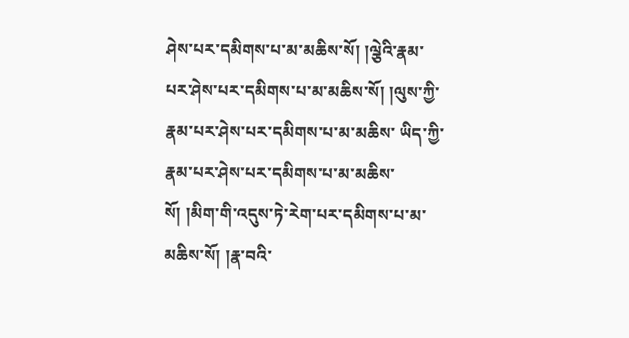ཤེས་པར་དམིགས་པ་མ་མཆིས་སོ། །ལྕེའི་རྣམ་པར་ཤེས་པར་དམིགས་པ་མ་མཆིས་སོ། །ལུས་ཀྱི་རྣམ་པར་ཤེས་པར་དམིགས་པ་མ་མཆིས་ ཡིད་ཀྱི་རྣམ་པར་ཤེས་པར་དམིགས་པ་མ་མཆིས་སོ། །མིག་གི་འདུས་ཏེ་རེག་པར་དམིགས་པ་མ་མཆིས་སོ། །རྣ་བའི་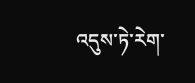འདུས་ཏེ་རེག་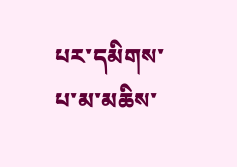པར་དམིགས་པ་མ་མཆིས་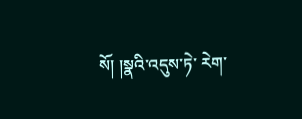སོ། །སྣའི་འདུས་ཏེ་ རེག་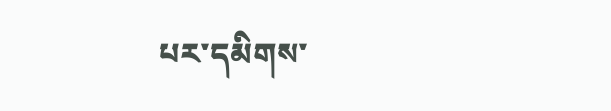པར་དམིགས་